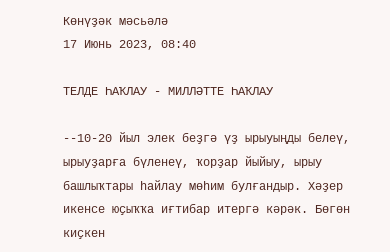Көнүҙәк мәсьәлә
17 Июнь 2023, 08:40

ТЕЛДЕ ҺАҠЛАУ - МИЛЛӘТТЕ ҺАҠЛАУ

--10-20 йыл элек беҙгә үҙ ырыуыңды белеү, ырыуҙарға бүленеү, ҡорҙар йыйыу, ырыу башлыҡтары һайлау мөһим булғандыр. Хәҙер икенсе юҫыҡҡа иғтибар итергә кәрәк. Бөгөн киҫкен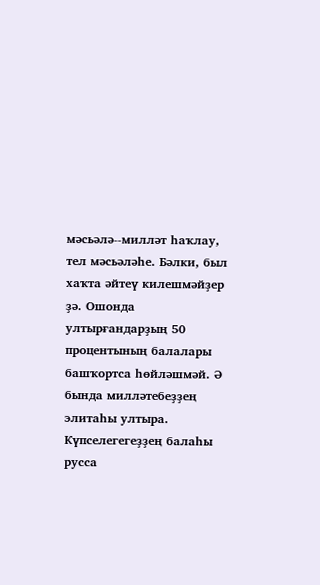мәсьәлә--милләт һаҡлау, тел мәсьәләһе. Бәлки, был хаҡта әйтеү килешмәйҙер ҙә. Ошонда ултырғандарҙың 50 процентының балалары башҡортса һөйләшмәй. Ә бында милләтебеҙҙең элитаһы ултыра. Күпселегегеҙҙең балаһы русса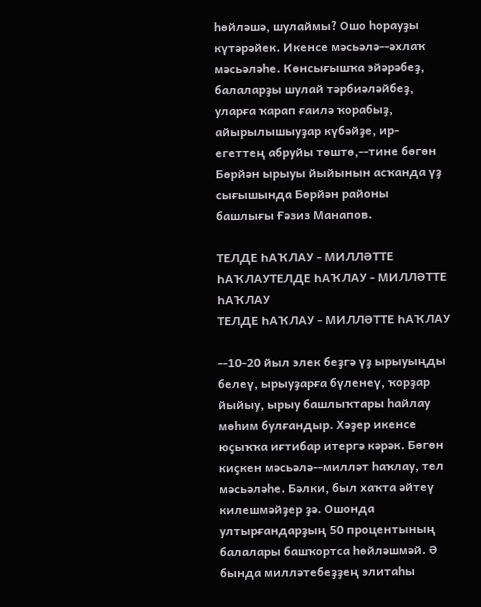һөйләшә, шулаймы? Ошо һорауҙы күтәрәйек. Икенсе мәсьәлә--әхлаҡ мәсьәләһе. Көнсығышҡа эйәрәбеҙ, балаларҙы шулай тәрбиәләйбеҙ, уларға ҡарап ғаилә ҡорабыҙ, айырылышыуҙар күбәйҙе, ир-егеттең абруйы төштө,--тине бөгөн Бөрйән ырыуы йыйынын асҡанда үҙ сығышында Бөрйән районы башлығы Ғәзиз Манапов.

ТЕЛДЕ ҺАҠЛАУ - МИЛЛӘТТЕ ҺАҠЛАУТЕЛДЕ ҺАҠЛАУ - МИЛЛӘТТЕ ҺАҠЛАУ
ТЕЛДЕ ҺАҠЛАУ - МИЛЛӘТТЕ ҺАҠЛАУ

--10-20 йыл элек беҙгә үҙ ырыуыңды белеү, ырыуҙарға бүленеү, ҡорҙар йыйыу, ырыу башлыҡтары һайлау мөһим булғандыр. Хәҙер икенсе юҫыҡҡа иғтибар итергә кәрәк. Бөгөн киҫкен мәсьәлә--милләт һаҡлау, тел мәсьәләһе. Бәлки, был хаҡта әйтеү килешмәйҙер ҙә. Ошонда ултырғандарҙың 50 процентының балалары башҡортса һөйләшмәй. Ә бында милләтебеҙҙең элитаһы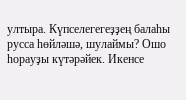ултыра. Күпселегегеҙҙең балаһы русса һөйләшә, шулаймы? Ошо һорауҙы күтәрәйек. Икенсе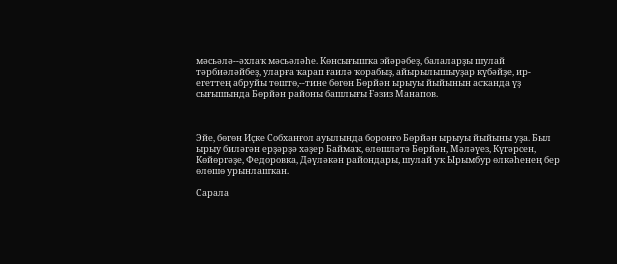мәсьәлә--әхлаҡ мәсьәләһе. Көнсығышҡа эйәрәбеҙ, балаларҙы шулай тәрбиәләйбеҙ, уларға ҡарап ғаилә ҡорабыҙ, айырылышыуҙар күбәйҙе, ир-егеттең абруйы төштө,--тине бөгөн Бөрйән ырыуы йыйынын асҡанда үҙ сығышында Бөрйән районы башлығы Ғәзиз Манапов.



Эйе, бөгөн Иҫке Собханғол ауылында боронғо Бөрйән ырыуы йыйыны уҙа. Был ырыу биләгән ерҙәрҙә хәҙер Баймаҡ, өлөшләтә Бөрйән, Мәләүез, Күгәрсен, Көйөргәҙе, Федоровка, Дәүләкән райондары, шулай уҡ Ырымбур өлкәһенең бер өлөшө урынлашҡан.

Сарала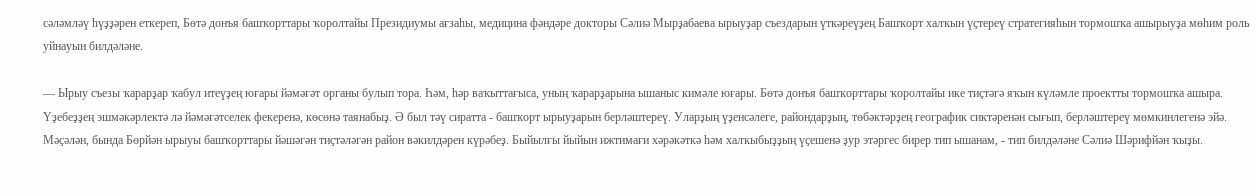сәләмләү һүҙҙәрен еткереп, Бөтә донъя башҡорттары ҡоролтайы Президиумы ағзаһы, медицина фәндәре докторы Сәлиә Мырҙабаева ырыуҙар съездарын үткәреүҙең Башҡорт халҡын үҫтереү стратегияһын тормошҡа ашырыуҙа мөһим роль уйнауын билдәләне.

— Ырыу съезы ҡарарҙар ҡабул итеүҙең юғары йәмәғәт органы булып тора. Һәм, һәр ваҡыттағыса, уның ҡарарҙарына ышаныс кимәле юғары. Бөтә донъя башҡорттары ҡоролтайы ике тиҫтәгә яҡын күләмле проектты тормошҡа ашыра. Үҙебеҙҙең эшмәкәрлектә лә йәмәғәтселек фекеренә, көсөнә таянабыҙ. Ә был тәү сиратта - башҡорт ырыуҙарын берләштереү. Уларҙың үҙенсәлеге, райондарҙың, төбәктәрҙең географик сиктәренән сығып, берләштереү мөмкинлегенә эйә. Мәҫәлән, бында Бөрйән ырыуы башҡорттары йәшәгән тиҫтәләгән район вәкилдәрен күрәбеҙ. Быйылғы йыйын ижтимағи хәрәкәткә һәм халҡыбыҙҙың үҫешенә ҙур этәргес бирер тип ышанам, - тип билдәләне Сәлиә Шәрифйән ҡыҙы.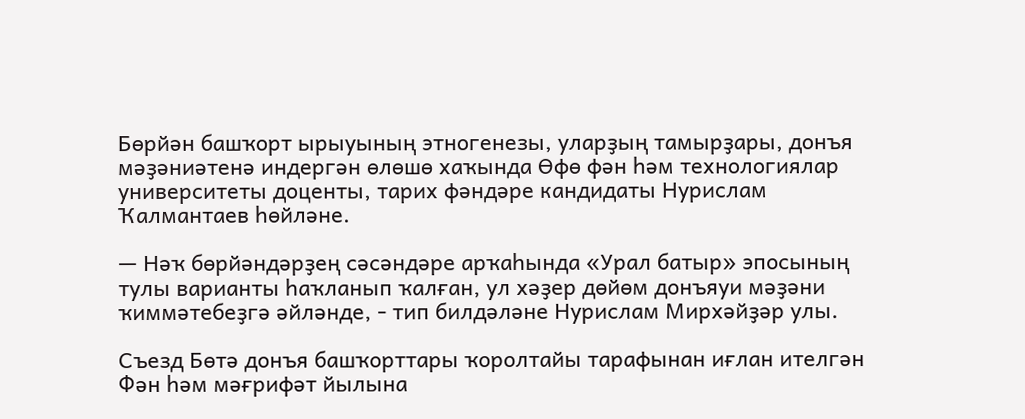Бөрйән башҡорт ырыуының этногенезы, уларҙың тамырҙары, донъя мәҙәниәтенә индергән өлөшө хаҡында Өфө фән һәм технологиялар университеты доценты, тарих фәндәре кандидаты Нурислам Ҡалмантаев һөйләне.

— Нәҡ бөрйәндәрҙең сәсәндәре арҡаһында «Урал батыр» эпосының тулы варианты һаҡланып ҡалған, ул хәҙер дөйөм донъяуи мәҙәни ҡиммәтебеҙгә әйләнде, - тип билдәләне Нурислам Мирхәйҙәр улы.

Съезд Бөтә донъя башҡорттары ҡоролтайы тарафынан иғлан ителгән Фән һәм мәғрифәт йылына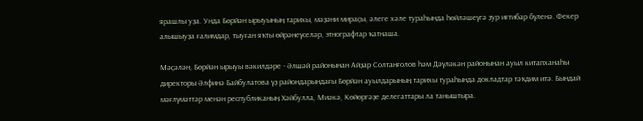ярашлы уҙа. Унда Бөрйән ырыуының тарихы, мәҙәни мираҫы, әлеге хәле тураһында һөйләшеүгә ҙур иғтибар бүленә. Фекер алышыуҙа ғалимдар, тыуған яҡты өйрәнеүселәр, этнографтар ҡатнаша.

Мәҫәлән, Бөрйән ырыуы вәкилдәре - Әлшәй районынан Айҙар Солтанғолов һәм Дәүләкән районынан ауыл китапханаһы директоры Әлфинә Байбулатова үҙ райондарындағы Бөрйән ауылдарының тарихы тураһында докладтар тәҡдим итә. Бындай мәғлүмәттәр менән республиканың Хәйбулла, Миәкә, Көйөргәҙе делегаттары ла таныштыра.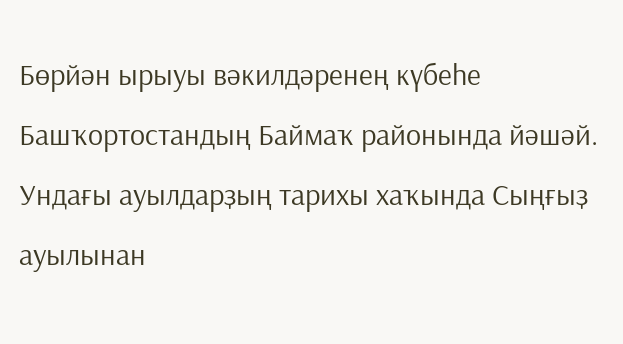Бөрйән ырыуы вәкилдәренең күбеһе Башҡортостандың Баймаҡ районында йәшәй. Ундағы ауылдарҙың тарихы хаҡында Сыңғыҙ ауылынан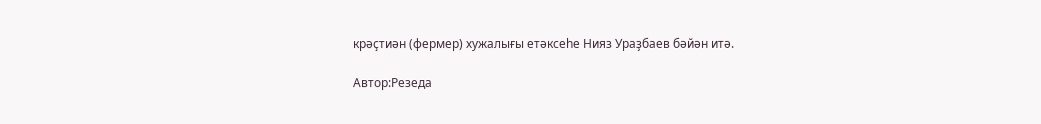крәҫтиән (фермер) хужалығы етәксеһе Нияз Ураҙбаев бәйән итә.

Автор:Резеда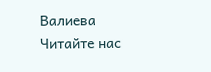Валиева
Читайте нас